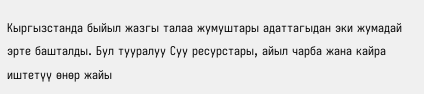Кыргызстанда быйыл жазгы талаа жумуштары адаттагыдан эки жумадай эрте башталды. Бул тууралуу Суу ресурстары, айыл чарба жана кайра иштетүү өнөр жайы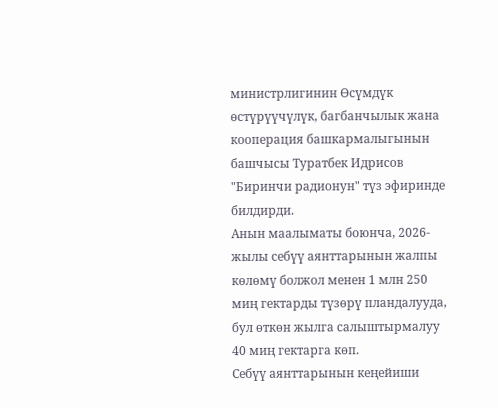министрлигинин Өсүмдүк өстүрүүчүлүк, багбанчылык жана кооперация башкармалыгынын башчысы Туратбек Идрисов "Биринчи радионун" түз эфиринде билдирди.
Анын маалыматы боюнча, 2026-жылы себүү аянттарынын жалпы көлөмү болжол менен 1 млн 250 миң гектарды түзөрү пландалууда, бул өткөн жылга салыштырмалуу 40 миң гектарга көп.
Себүү аянттарынын кеңейиши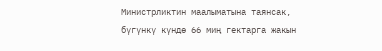Министрликтин маалыматына таянсак, бүгүнкү күндө 66 миң гектарга жакын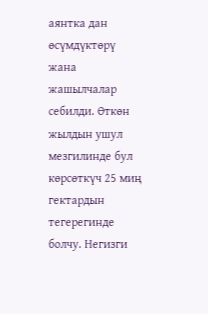аянтка дан өсүмдүктөрү жана жашылчалар себилди. Өткөн жылдын ушул мезгилинде бул көрсөткүч 25 миң гектардын тегерегинде болчу. Негизги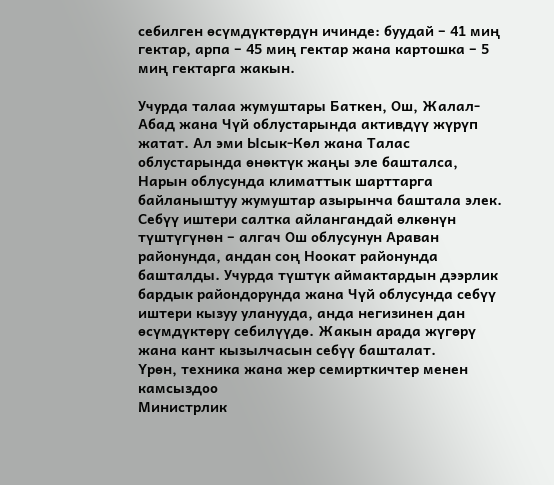себилген өсүмдүктөрдүн ичинде: буудай – 41 миң гектар, арпа – 45 миң гектар жана картошка – 5 миң гектарга жакын.

Учурда талаа жумуштары Баткен, Ош, Жалал-Абад жана Чүй облустарында активдүү жүрүп жатат. Ал эми Ысык-Көл жана Талас облустарында өнөктүк жаңы эле башталса, Нарын облусунда климаттык шарттарга байланыштуу жумуштар азырынча баштала элек.
Себүү иштери салтка айлангандай өлкөнүн түштүгүнөн – алгач Ош облусунун Араван районунда, андан соң Ноокат районунда башталды. Учурда түштүк аймактардын дээрлик бардык райондорунда жана Чүй облусунда себүү иштери кызуу уланууда, анда негизинен дан өсүмдүктөрү себилүүдө. Жакын арада жүгөрү жана кант кызылчасын себүү башталат.
Үрөн, техника жана жер семирткичтер менен камсыздоо
Министрлик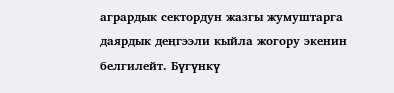агрардык сектордун жазгы жумуштарга даярдык деңгээли кыйла жогору экенин белгилейт. Бүгүнкү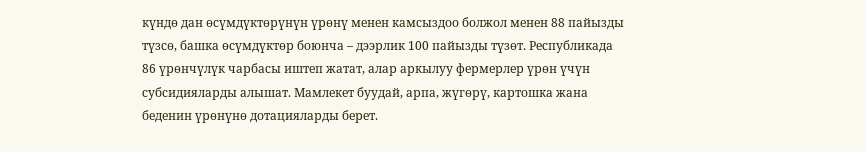күндө дан өсүмдүктөрүнүн үрөнү менен камсыздоо болжол менен 88 пайызды түзсө, башка өсүмдүктөр боюнча – дээрлик 100 пайызды түзөт. Республикада 86 үрөнчүлүк чарбасы иштеп жатат, алар аркылуу фермерлер үрөн үчүн субсидияларды алышат. Мамлекет буудай, арпа, жүгөрү, картошка жана беденин үрөнүнө дотацияларды берет.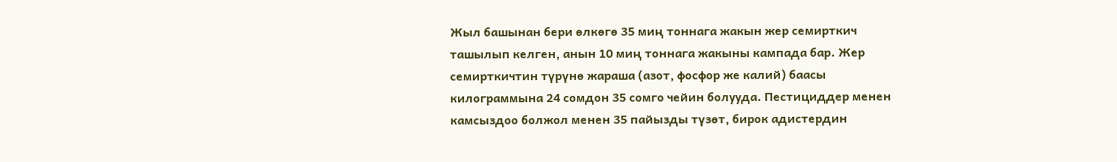Жыл башынан бери өлкөгө 35 миң тоннага жакын жер семирткич ташылып келген, анын 10 миң тоннага жакыны кампада бар. Жер семирткичтин түрүнө жараша (азот, фосфор же калий) баасы килограммына 24 сомдон 35 сомго чейин болууда. Пестициддер менен камсыздоо болжол менен 35 пайызды түзөт, бирок адистердин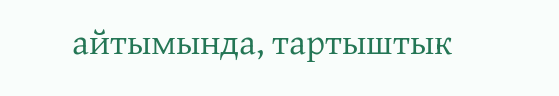айтымында, тартыштык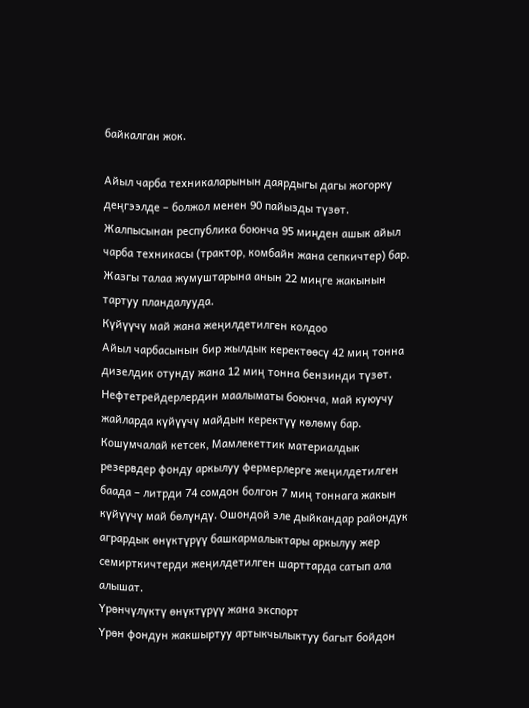байкалган жок.

Айыл чарба техникаларынын даярдыгы дагы жогорку деңгээлде – болжол менен 90 пайызды түзөт. Жалпысынан республика боюнча 95 миңден ашык айыл чарба техникасы (трактор, комбайн жана сепкичтер) бар. Жазгы талаа жумуштарына анын 22 миңге жакынын тартуу пландалууда.
Күйүүчү май жана жеңилдетилген колдоо
Айыл чарбасынын бир жылдык керектөөсү 42 миң тонна дизелдик отунду жана 12 миң тонна бензинди түзөт. Нефтетрейдерлердин маалыматы боюнча, май куюучу жайларда күйүүчү майдын керектүү көлөмү бар.
Кошумчалай кетсек, Мамлекеттик материалдык резервдер фонду аркылуу фермерлерге жеңилдетилген баада – литрди 74 сомдон болгон 7 миң тоннага жакын күйүүчү май бөлүндү. Ошондой эле дыйкандар райондук агрардык өнүктүрүү башкармалыктары аркылуу жер семирткичтерди жеңилдетилген шарттарда сатып ала алышат.
Үрөнчүлүктү өнүктүрүү жана экспорт
Үрөн фондун жакшыртуу артыкчылыктуу багыт бойдон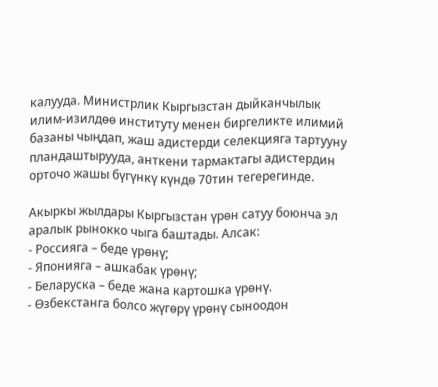калууда. Министрлик Кыргызстан дыйканчылык илим-изилдөө институту менен биргеликте илимий базаны чыңдап, жаш адистерди селекцияга тартууну пландаштырууда, анткени тармактагы адистердин орточо жашы бүгүнкү күндө 70тин тегерегинде.

Акыркы жылдары Кыргызстан үрөн сатуу боюнча эл аралык рынокко чыга баштады. Алсак:
- Россияга – беде үрөнү;
- Японияга – ашкабак үрөнү;
- Беларуска – беде жана картошка үрөнү.
- Өзбекстанга болсо жүгөрү үрөнү сыноодон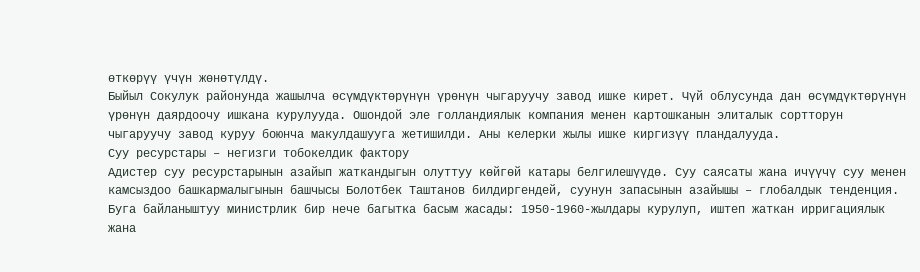өткөрүү үчүн жөнөтүлдү.
Быйыл Сокулук районунда жашылча өсүмдүктөрүнүн үрөнүн чыгаруучу завод ишке кирет. Чүй облусунда дан өсүмдүктөрүнүн үрөнүн даярдоочу ишкана курулууда. Ошондой эле голландиялык компания менен картошканын элиталык сортторун чыгаруучу завод куруу боюнча макулдашууга жетишилди. Аны келерки жылы ишке киргизүү пландалууда.
Суу ресурстары – негизги тобокелдик фактору
Адистер суу ресурстарынын азайып жаткандыгын олуттуу көйгөй катары белгилешүүдө. Суу саясаты жана ичүүчү суу менен камсыздоо башкармалыгынын башчысы Болотбек Таштанов билдиргендей, суунун запасынын азайышы – глобалдык тенденция.
Буга байланыштуу министрлик бир нече багытка басым жасады: 1950-1960-жылдары курулуп, иштеп жаткан ирригациялык жана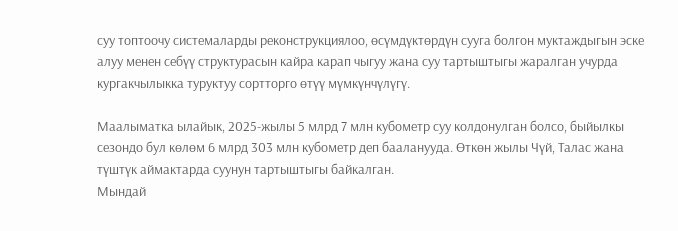суу топтоочу системаларды реконструкциялоо, өсүмдүктөрдүн сууга болгон муктаждыгын эске алуу менен себүү структурасын кайра карап чыгуу жана суу тартыштыгы жаралган учурда кургакчылыкка туруктуу сортторго өтүү мүмкүнчүлүгү.

Маалыматка ылайык, 2025-жылы 5 млрд 7 млн кубометр суу колдонулган болсо, быйылкы сезондо бул көлөм 6 млрд 303 млн кубометр деп бааланууда. Өткөн жылы Чүй, Талас жана түштүк аймактарда суунун тартыштыгы байкалган.
Мындай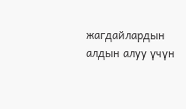жагдайлардын алдын алуу үчүн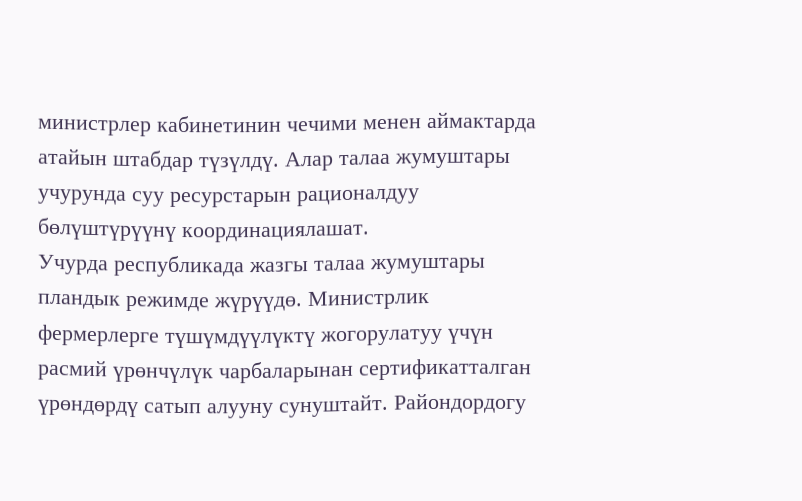министрлер кабинетинин чечими менен аймактарда атайын штабдар түзүлдү. Алар талаа жумуштары учурунда суу ресурстарын рационалдуу бөлүштүрүүнү координациялашат.
Учурда республикада жазгы талаа жумуштары пландык режимде жүрүүдө. Министрлик фермерлерге түшүмдүүлүктү жогорулатуу үчүн расмий үрөнчүлүк чарбаларынан сертификатталган үрөндөрдү сатып алууну сунуштайт. Райондордогу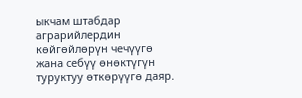ыкчам штабдар аграрийлердин көйгөйлөрүн чечүүгө жана себүү өнөктүгүн туруктуу өткөрүүгө даяр.